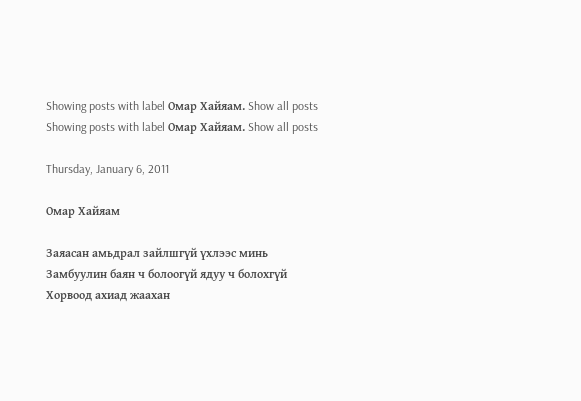Showing posts with label Омар Хайяам. Show all posts
Showing posts with label Омар Хайяам. Show all posts

Thursday, January 6, 2011

Омар Хайяам

Заяасан амьдрал зайлшгүй үхлээс минь
Замбуулин баян ч болоогүй ядуу ч болохгүй
Хорвоод ахиад жаахан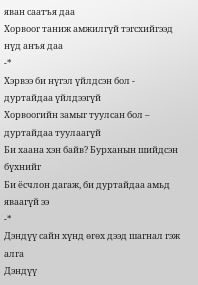яван саатъя даа
Хорвоог таниж амжилгүй тэгсхийгээд нүд анъя даа
-*
Хэрвээ би нүгэл үйлдсэн бол - дуртайдаа үйлдээгүй
Хорвоогийн замыг туулсан бол – дуртайдаа туулаагүй
Би хаана хэн байв? Бурханын шийдсэн бүхнийг
Би ёсчлон дагаж, би дуртайдаа амьд яваагүй ээ
-*
Дэндүү сайн хүнд өгөх дээд шагнал гэж алга
Дэндүү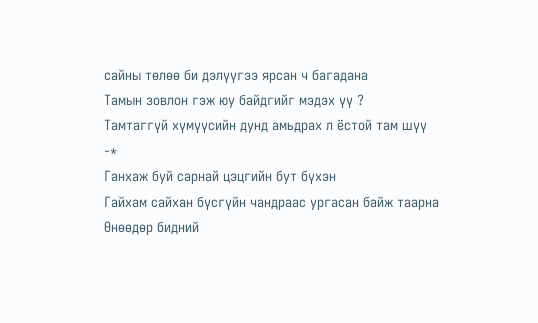сайны төлөө би дэлүүгээ ярсан ч багадана
Тамын зовлон гэж юу байдгийг мэдэх үү ?
Тамтаггүй хүмүүсийн дунд амьдрах л ёстой там шүү
-*
Ганхаж буй сарнай цэцгийн бут бүхэн
Гайхам сайхан бүсгүйн чандраас ургасан байж таарна
Өнөөдөр бидний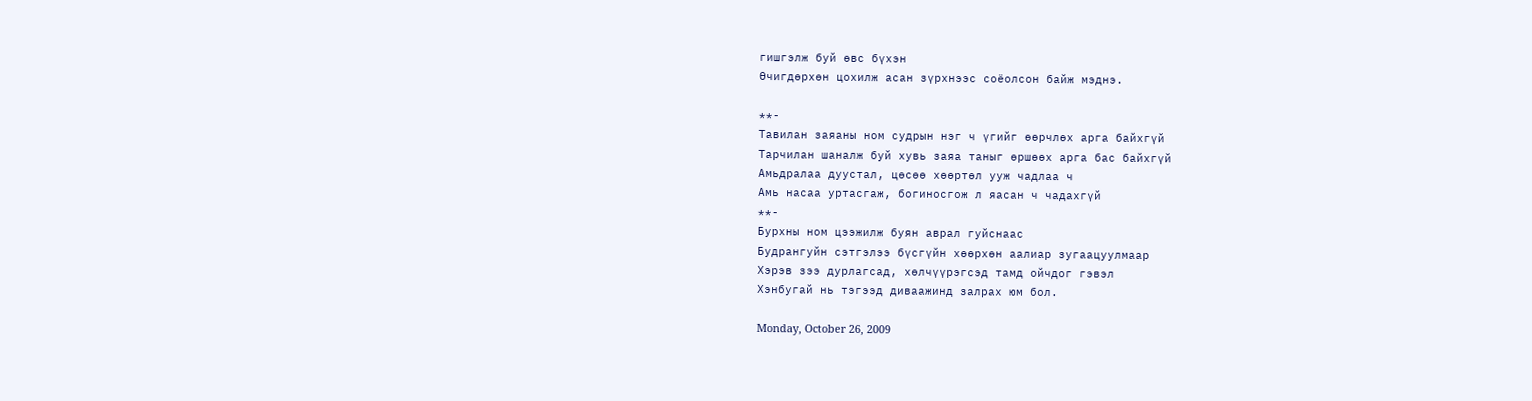гишгэлж буй өвс бүхэн
Өчигдөрхөн цохилж асан зүрхнээс соёолсон байж мэднэ.

**-
Тавилан заяаны ном судрын нэг ч үгийг өөрчлөх арга байхгүй
Тарчилан шаналж буй хувь заяа таныг өршөөх арга бас байхгүй
Амьдралаа дуустал, цөсөө хөөртөл ууж чадлаа ч
Амь насаа уртасгаж, богиносгож л яасан ч чадахгүй
**-
Бурхны ном цээжилж буян аврал гуйснаас
Будрангуйн сэтгэлээ бүсгүйн хөөрхөн аалиар зугаацуулмаар
Хэрэв зээ дурлагсад, хөлчүүрэгсэд тамд ойчдог гэвэл
Хэнбугай нь тэгээд диваажинд залрах юм бол.

Monday, October 26, 2009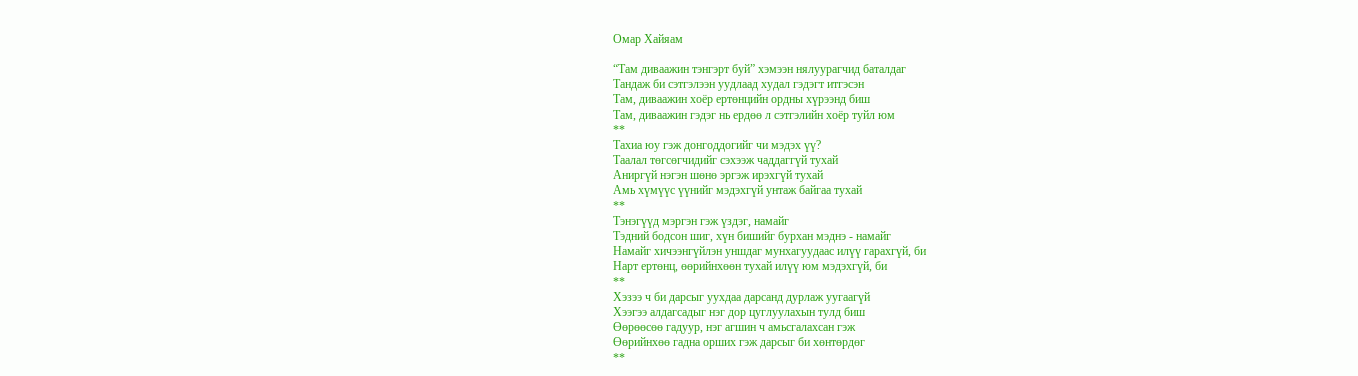Омар Хайяам

“Там диваажин тэнгэрт буй” хэмээн нялуурагчид баталдаг
Тандаж би сэтгэлээн уудлаад худал гэдэгт итгэсэн
Там, диваажин хоёр ертөнцийн ордны хүрээнд биш
Там, диваажин гэдэг нь ердөө л сэтгэлийн хоёр туйл юм
**
Тахиа юу гэж донгоддогийг чи мэдэх үү?
Таалал төгсөгчидийг сэхээж чаддаггүй тухай
Аниргүй нэгэн шөнө эргэж ирэхгүй тухай
Амь хүмүүс үүнийг мэдэхгүй унтаж байгаа тухай
**
Тэнэгүүд мэргэн гэж үздэг, намайг
Тэдний бодсон шиг, хүн бишийг бурхан мэднэ - намайг
Намайг хичээнгүйлэн уншдаг мунхагуудаас илүү гарахгүй, би
Нарт ертөнц, өөрийнхөөн тухай илүү юм мэдэхгүй, би
**
Хэзээ ч би дарсыг уухдаа дарсанд дурлаж уугаагүй
Хээгээ алдагсадыг нэг дор цуглуулахын тулд биш
Өөрөөсөө гадуур, нэг агшин ч амьсгалахсан гэж
Өөрийнхөө гадна орших гэж дарсыг би хөнтөрдөг
**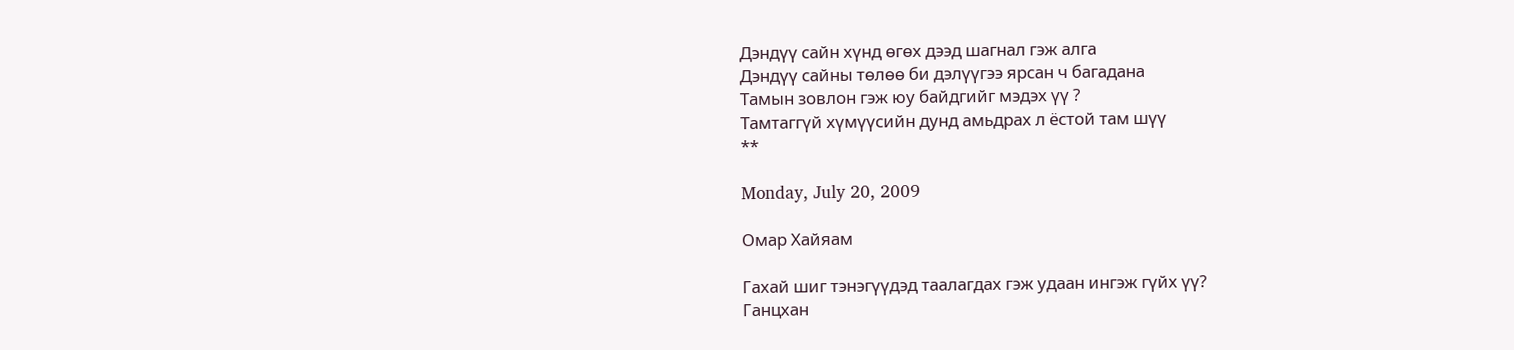Дэндүү сайн хүнд өгөх дээд шагнал гэж алга
Дэндүү сайны төлөө би дэлүүгээ ярсан ч багадана
Тамын зовлон гэж юу байдгийг мэдэх үү ?
Тамтаггүй хүмүүсийн дунд амьдрах л ёстой там шүү
**

Monday, July 20, 2009

Омар Хайяам

Гахай шиг тэнэгүүдэд таалагдах гэж удаан ингэж гүйх үү?
Ганцхан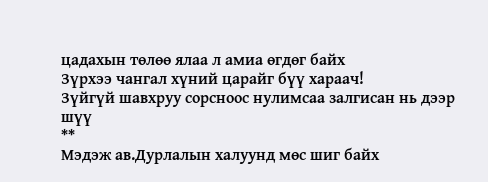цадахын төлөө ялаа л амиа өгдөг байх
Зүрхээ чангал хүний царайг бүү хараач!
Зүйгүй шавхруу сорсноос нулимсаа залгисан нь дээр шүү
**
Мэдэж ав.Дурлалын халуунд мөс шиг байх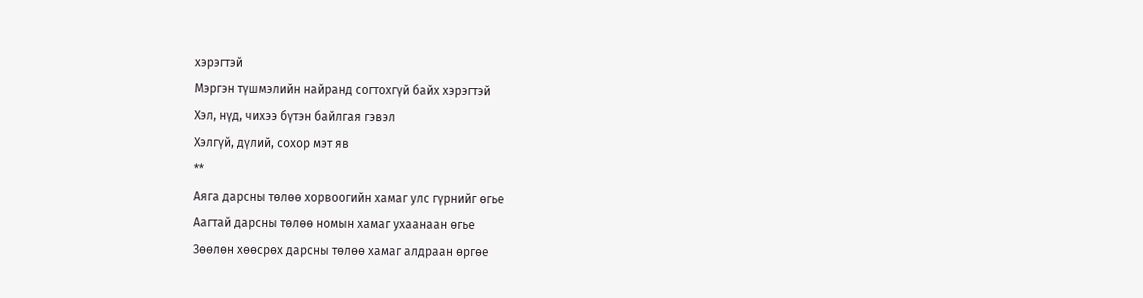хэрэгтэй
Мэргэн түшмэлийн найранд согтохгүй байх хэрэгтэй
Хэл, нүд, чихээ бүтэн байлгая гэвэл
Хэлгүй, дүлий, сохор мэт яв
**
Аяга дарсны төлөө хорвоогийн хамаг улс гүрнийг өгье
Аагтай дарсны төлөө номын хамаг ухаанаан өгье
Зөөлөн хөөсрөх дарсны төлөө хамаг алдраан өргөе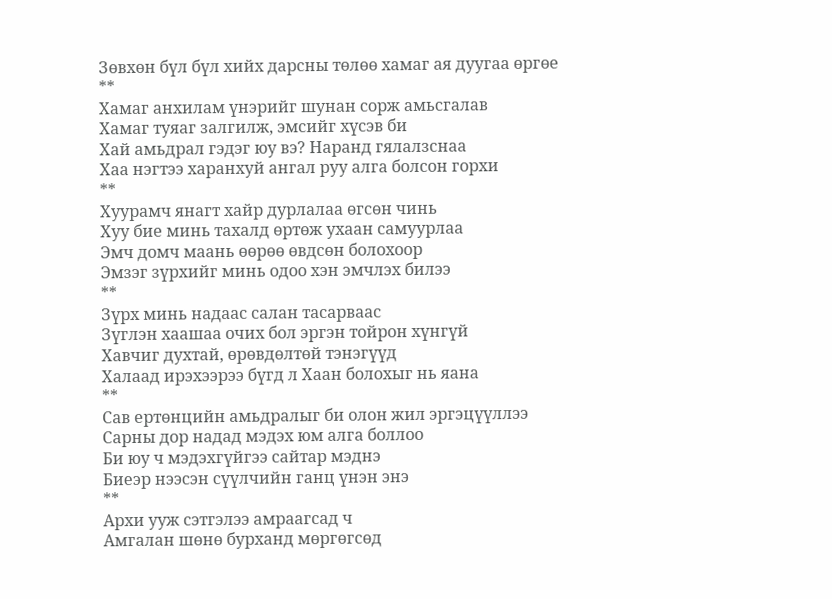Зөвхөн бүл бүл хийх дарсны төлөө хамаг ая дуугаа өргөе
**
Хамаг анхилам үнэрийг шунан сорж амьсгалав
Хамаг туяаг залгилж, эмсийг хүсэв би
Хай амьдрал гэдэг юу вэ? Наранд гялалзснаа
Хаа нэгтээ харанхуй ангал руу алга болсон горхи
**
Хуурамч янагт хайр дурлалаа өгсөн чинь
Хуу бие минь тахалд өртөж ухаан самуурлаа
Эмч домч маань өөрөө өвдсөн болохоор
Эмзэг зүрхийг минь одоо хэн эмчлэх билээ
**
Зүрх минь надаас салан тасарваас
Зүглэн хаашаа очих бол эргэн тойрон хүнгүй
Хавчиг духтай, өрөвдөлтөй тэнэгүүд
Халаад ирэхээрээ бүгд л Хаан болохыг нь яана
**
Сав ертөнцийн амьдралыг би олон жил эргэцүүллээ
Сарны дор надад мэдэх юм алга боллоо
Би юу ч мэдэхгүйгээ сайтар мэднэ
Биеэр нээсэн сүүлчийн ганц үнэн энэ
**
Архи ууж сэтгэлээ амраагсад ч
Амгалан шөнө бурханд мөргөгсөд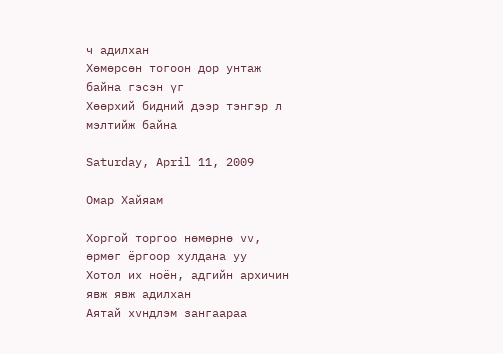ч адилхан
Хөмөрсөн тогоон дор унтаж байна гэсэн үг
Хөөрхий бидний дээр тэнгэр л мэлтийж байна

Saturday, April 11, 2009

Омар Хайяам

Хоргой торгоо нөмөрнө vv, өрмөг ёргоор хулдана уу
Хотол их ноён, адгийн архичин явж явж адилхан
Аятай хvндлэм зангаараа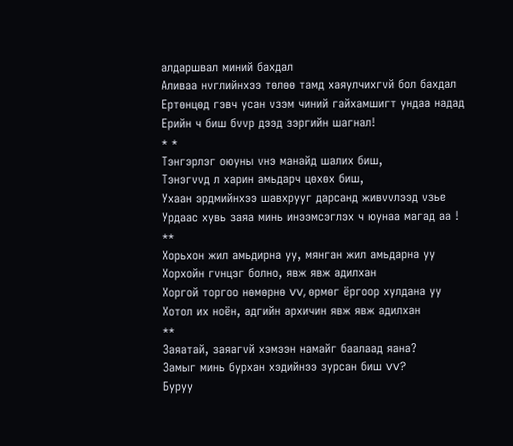алдаршвал миний бахдал
Аливаа нvглийнхээ төлөө тамд хаяулчихгvй бол бахдал
Ертөнцөд гэвч усан vзэм чиний гайхамшигт ундаа надад
Ерийн ч биш бvvр дээд зэргийн шагнал!
* *
Тэнгэрлэг оюуны vнэ манайд шалих биш,
Тэнэгvvд л харин амьдарч цөхөх биш,
Ухаан эрдмийнхээ шавхрууг дарсанд живvvлээд vзье
Урдаас хувь заяа минь инээмсэглэх ч юунаа магад аа !
**
Хорьхон жил амьдирна уу, мянган жил амьдарна уу
Хорхойн гvнцэг болно, явж явж адилхан
Хоргой торгоо нөмөрнө vv, өрмөг ёргоор хулдана уу
Хотол их ноён, адгийн архичин явж явж адилхан
**
Заяатай, заяагvй хэмээн намайг баалаад яана?
Замыг минь бурхан хэдийнээ зурсан биш vv?
Буруу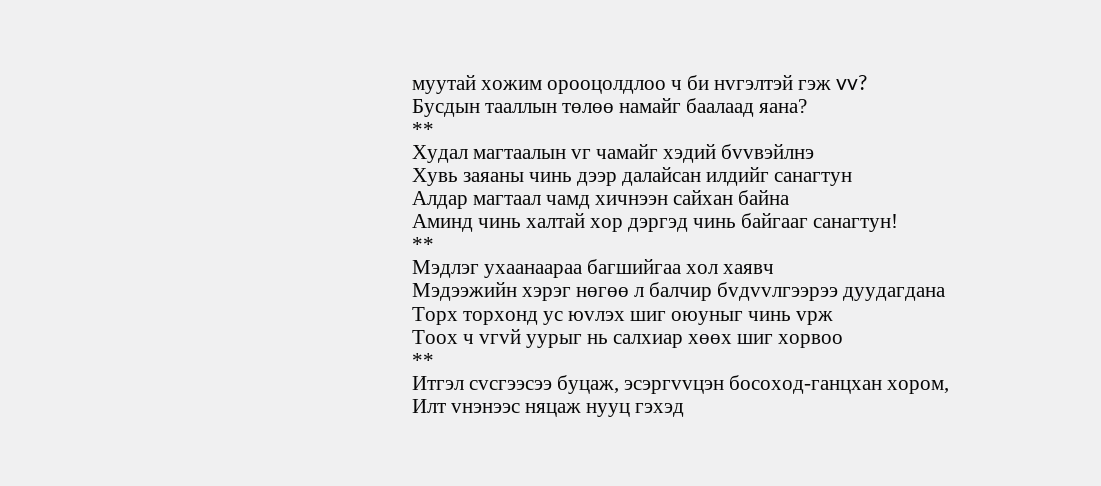муутай хожим орооцолдлоо ч би нvгэлтэй гэж vv?
Бусдын тааллын төлөө намайг баалаад яана?
**
Худал магтаалын vг чамайг хэдий бvvвэйлнэ
Хувь заяаны чинь дээр далайсан илдийг санагтун
Алдар магтаал чамд хичнээн сайхан байна
Аминд чинь халтай хор дэргэд чинь байгааг санагтун!
**
Мэдлэг ухаанаараа багшийгаа хол хаявч
Мэдээжийн хэрэг нөгөө л балчир бvдvvлгээрээ дуудагдана
Торх торхонд ус юvлэх шиг оюуныг чинь vрж
Тоох ч vгvй уурыг нь салхиар хөөх шиг хорвоо
**
Итгэл сvсгээсээ буцаж, эсэргvvцэн босоход-ганцхан хором,
Илт vнэнээс няцаж нууц гэхэд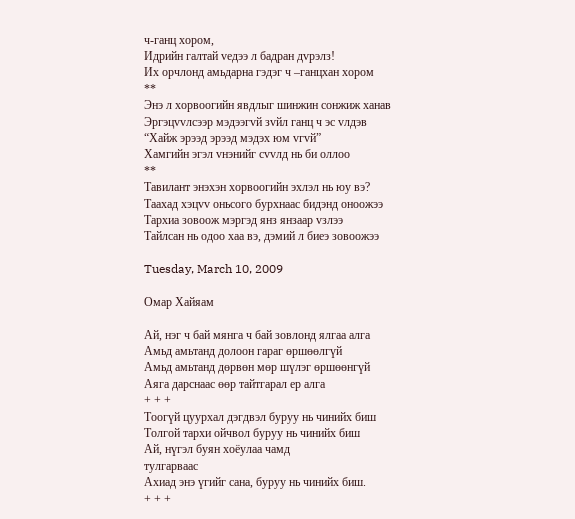ч-ганц хором,
Идрийн галтай vедээ л бадран дvрэлз!
Их орчлонд амьдарна гэдэг ч –ганцхан хором
**
Энэ л хорвоогийн явдлыг шинжин сонжиж ханав
Эргэцvvлсээр мэдээгvй зvйл ганц ч эс vлдэв
“Хайж эрээд эрээд мэдэх юм vгvй”
Хамгийн эгэл vнэнийг сvvлд нь би оллоо
**
Тавилант энэхэн хорвоогийн эхлэл нь юу вэ?
Таахад хэцvv оньсого бурхнаас бидэнд оноожээ
Тархиа зовоож мэргэд янз янзаар vзлээ
Тайлсан нь одоо хаа вэ, дэмий л биеэ зовоожээ

Tuesday, March 10, 2009

Омар Хайяам

Ай, нэг ч бай мянга ч бай зовлонд ялгаа алга
Амьд амьтанд долоон гараг өршөөлгүй
Амьд амьтанд дөрвөн мөр шүлэг өршөөнгүй
Аяга дарснаас өөр тайтгарал ер алга
+ + +
Тоогүй цуурхал дэгдвэл буруу нь чинийх биш
Толгой тархи ойчвол буруу нь чинийх биш
Ай, нүгэл буян хоёулаа чамд
тулгарваас
Ахиад энэ үгийг сана, буруу нь чинийх биш.
+ + +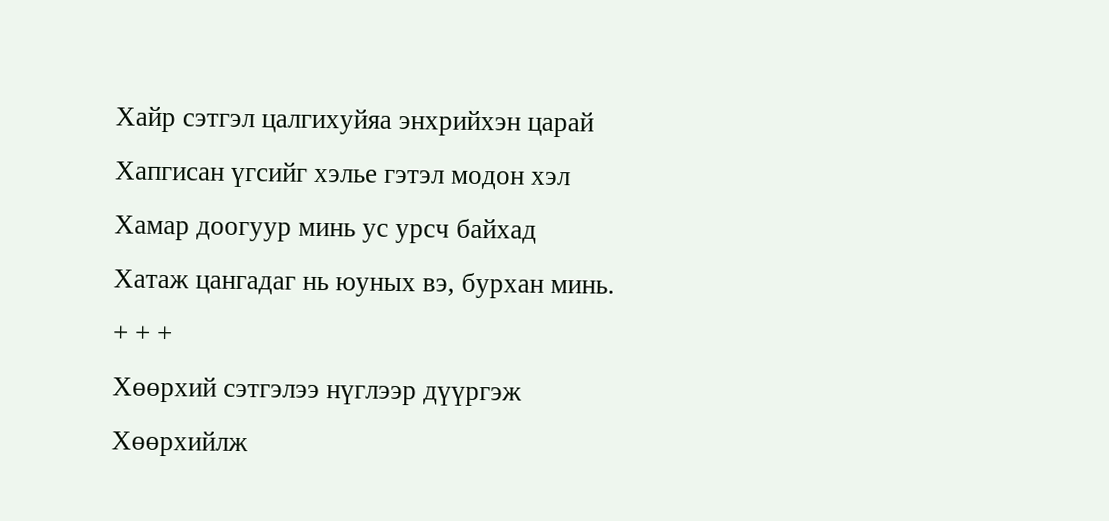Хайр сэтгэл цалгихуйяа энхрийхэн царай
Хапгисан үгсийг хэлье гэтэл модон хэл
Хамар доогуур минь ус урсч байхад
Хатаж цангадаг нь юуных вэ, бурхан минь.
+ + +
Хөөрхий сэтгэлээ нүглээр дүүргэж
Хөөрхийлж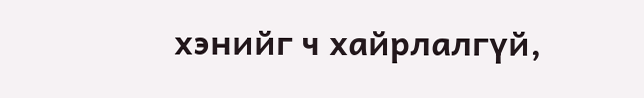хэнийг ч хайрлалгүй,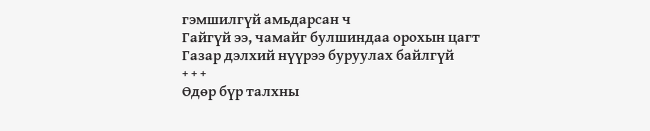гэмшилгүй амьдарсан ч
Гайгүй ээ, чамайг булшиндаа орохын цагт
Газар дэлхий нүүрээ буруулах байлгүй
+ + +
Өдөр бүр талхны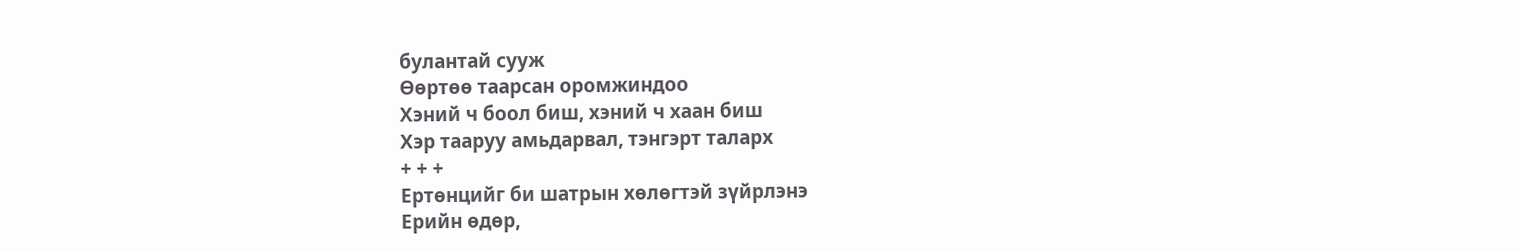булантай сууж
Өөртөө таарсан оромжиндоо
Хэний ч боол биш, хэний ч хаан биш
Хэр тааруу амьдарвал, тэнгэрт таларх
+ + +
Ертөнцийг би шатрын хөлөгтэй зүйрлэнэ
Ерийн өдөр,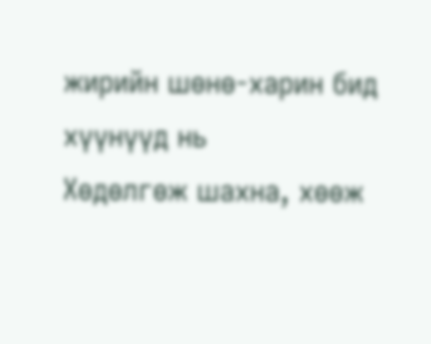жирийн шөнө-харин бид хүүнүүд нь
Хөдөлгөж шахна, хөөж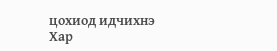цохиод идчихнэ
Хар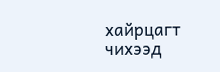хайрцагт чихээд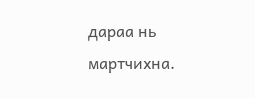дараа нь мартчихна.